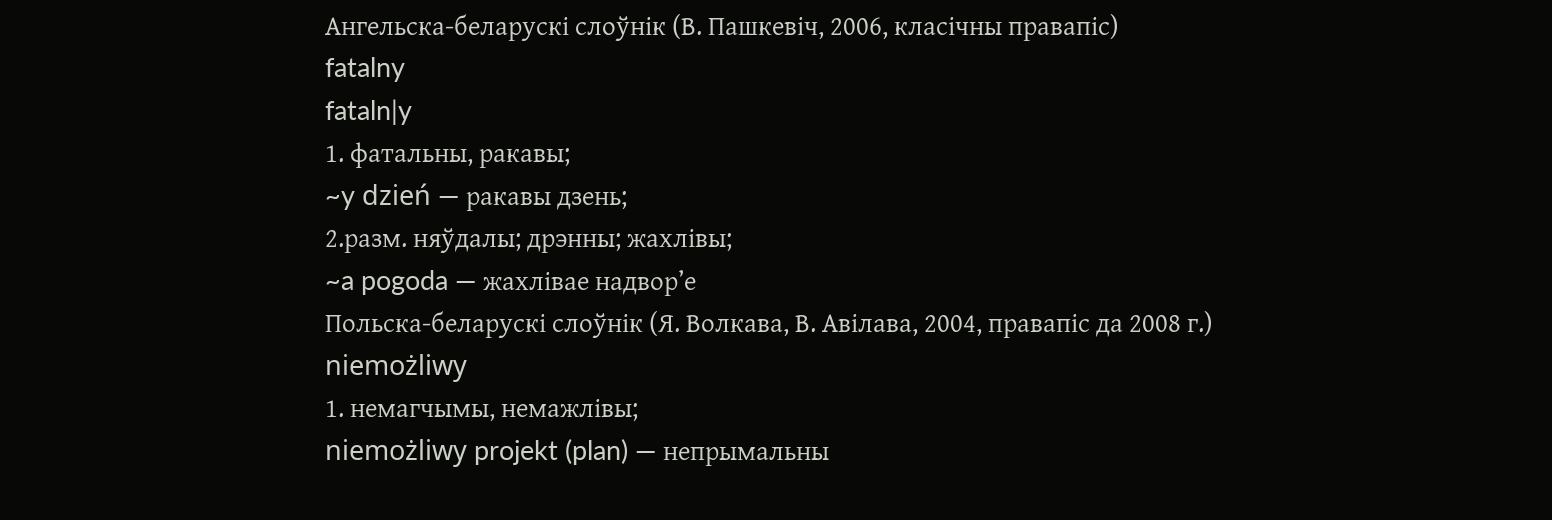Ангельска-беларускі слоўнік (В. Пашкевіч, 2006, класічны правапіс)
fatalny
fataln|y
1. фатальны, ракавы;
~y dzień — ракавы дзень;
2.разм. няўдалы; дрэнны; жахлівы;
~a pogoda — жахлівае надвор’е
Польска-беларускі слоўнік (Я. Волкава, В. Авілава, 2004, правапіс да 2008 г.)
niemożliwy
1. немагчымы, немажлівы;
niemożliwy projekt (plan) — непрымальны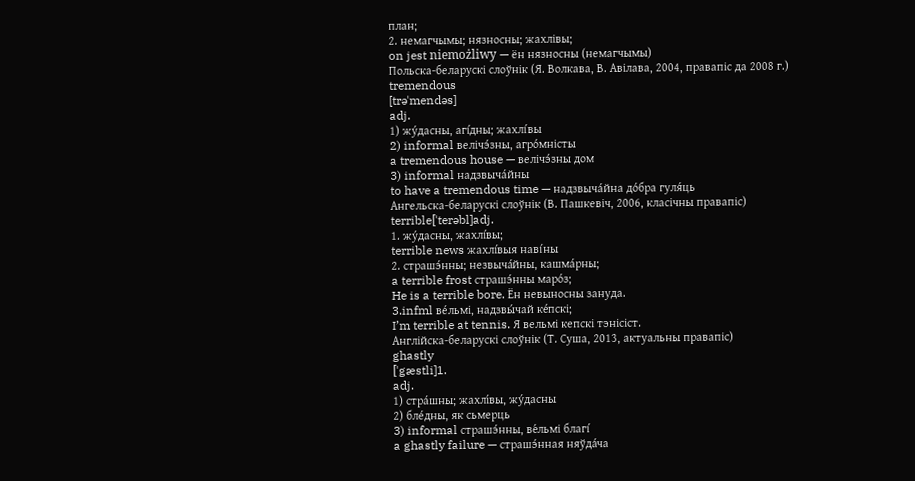план;
2. немагчымы; нязносны; жахлівы;
on jest niemożliwy — ён нязносны (немагчымы)
Польска-беларускі слоўнік (Я. Волкава, В. Авілава, 2004, правапіс да 2008 г.)
tremendous
[trəˈmendəs]
adj.
1) жу́дасны, агі́дны; жахлі́вы
2) informal велічэ́зны, агро́мністы
a tremendous house — велічэ́зны дом
3) informal надзвыча́йны
to have a tremendous time — надзвыча́йна до́бра гуля́ць
Ангельска-беларускі слоўнік (В. Пашкевіч, 2006, класічны правапіс)
terrible[ˈterəbl]adj.
1. жу́дасны, жахлі́вы;
terrible news жахлі́выя наві́ны
2. страшэ́нны; незвыча́йны, кашма́рны;
a terrible frost страшэ́нны маро́з;
He is a terrible bore. Ён невыносны зануда.
3.infml ве́льмі, надзвы́чай ке́пскі;
I’m terrible at tennis. Я вельмі кепскі тэнісіст.
Англійска-беларускі слоўнік (Т. Суша, 2013, актуальны правапіс)
ghastly
[ˈgæstli]1.
adj.
1) стра́шны; жахлі́вы, жу́дасны
2) бле́дны, як сьмерць
3) informal страшэ́нны, ве́льмі благі́
a ghastly failure — страшэ́нная няўда́ча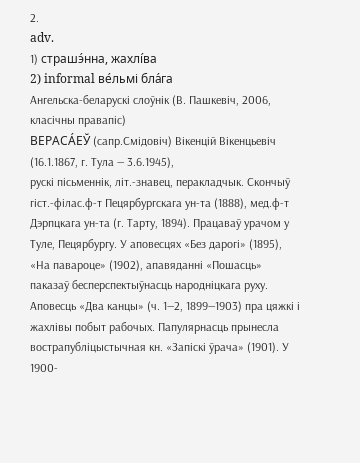2.
adv.
1) страшэ́нна, жахлі́ва
2) informal ве́льмі бла́га
Ангельска-беларускі слоўнік (В. Пашкевіч, 2006, класічны правапіс)
ВЕРАСА́ЕЎ (сапр.Смідовіч) Вікенцій Вікенцьевіч
(16.1.1867, г. Тула — 3.6.1945),
рускі пісьменнік, літ.-знавец, перакладчык. Скончыў гіст.-філас.ф-т Пецярбургскага ун-та (1888), мед.ф-т Дэрпцкага ун-та (г. Тарту, 1894). Працаваў урачом у Туле, Пецярбургу. У аповесцях «Без дарогі» (1895), «На павароце» (1902), апавяданні «Пошасць» паказаў бесперспектыўнасць народніцкага руху. Аповесць «Два канцы» (ч. 1—2, 1899—1903) пра цяжкі і жахлівы побыт рабочых. Папулярнасць прынесла вострапубліцыстычная кн. «Запіскі ўрача» (1901). У 1900-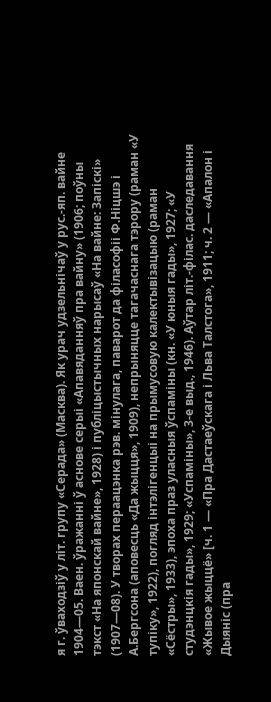я г. ўваходзіў у літ. групу «Серада» (Масква). Як урач удзельнічаў у рус.-яп. вайне 1904—05. Ваен. ўражанні ў аснове серыі «Апавяданняў пра вайну» (1906; поўны тэкст «На японскай вайне», 1928) і публіцыстычных нарысаў «На вайне: Запіскі» (1907—08). У творах пераацэнка рэв. мінулага, паварот да філасофіі Ф.Ніцшэ і А.Бергсона (аповесць «Да жыцця», 1909), непрыняцце тагачаснага тэрору (раман «У тупіку», 1922), погляд інтэлігенцыі на прымусовую калектывізацыю (раман «Сёстры», 1933), эпоха праз уласныя ўспаміны (кн. «У юныя гады», 1927; «У студэнцкія гады», 1929; «Успаміны», 3-е выд., 1946). Аўтар літ.-філас. даследавання «Жывое жыццё» [ч. 1 — «Пра Дастаеўскага і Льва Талстога», 1911; ч. 2 — «Апалон і Дыяніс (пра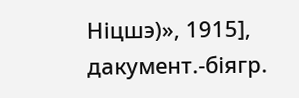Ніцшэ)», 1915], дакумент.-біягр.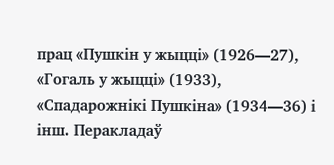прац «Пушкін у жыцці» (1926—27), «Гогаль у жыцці» (1933), «Спадарожнікі Пушкіна» (1934—36) і інш. Перакладаў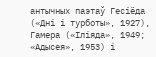антычных паэтаў Гесіёда («Дні і турботы», 1927), Гамера («Іліяда», 1949; «Адысея», 1953) і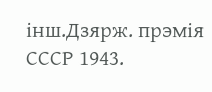інш.Дзярж. прэмія СССР 1943.